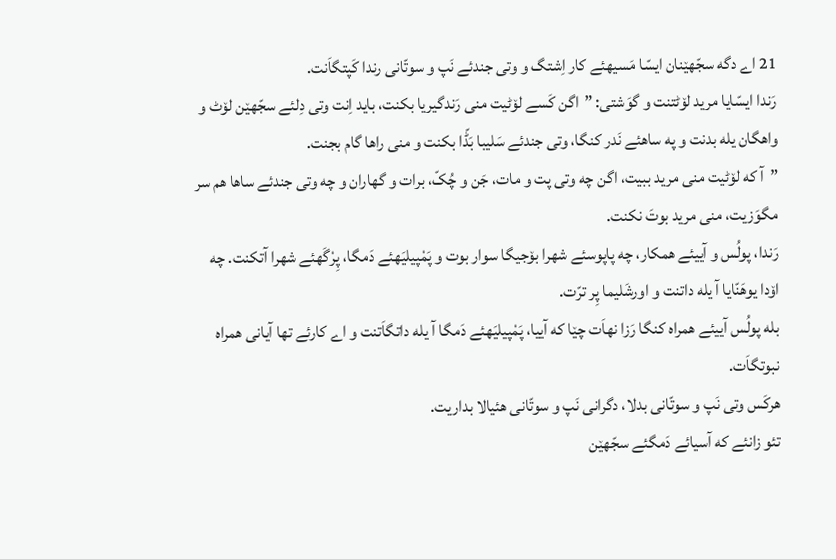21 اے دگه سجّهێنان ایسّا مَسیهئے کار اِشتگ و وتی جندئے نَپ و سوتّانی رندا کَپتگاَنت.
رَندا ایسّایا مرید لۆٹتنت و گوَشتی: ”اگن کَسے لۆٹیت منی رَندگیریا بکنت، باید اِنت وتی دِلئے سجّهێن لۆٹ و واهگان یله بدنت و په ساهئے نَدر کنگا، وتی جندئے سَلیبا بَڈّا بکنت و منی راها گام بجنت.
”آ که لۆٹیت منی مرید ببیت، اگن چه وتی پت و مات، جَن و چُکّ، برات و گهاران و چه وتی جندئے ساها هم سر مگوَزیت، منی مرید بوتَ نکنت.
رَندا، پولُس و آییئے همکار، چه پاپوسئے شهرا بۆجیگا سوار بوت و پَمْپیلیَهئے دَمگا، پِرْگَهئے شهرا آتکنت. چه اۆدا یوهَنّایا آ یله داتنت و اورشَلیما پِر ترّت.
بله پولُس آییئے همراه کنگا رَزا نهاَت چێا که آییا، پَمْپیلیَهئے دَمگا آ یله داتگاَتنت و اے کارئے تها آیانی همراه نبوتگاَت.
هرکَس وتی نَپ و سوتّانی بدلا، دگرانی نَپ و سوتّانی هئیالا بداریت.
تئو زانئے که آسیائے دَمگئے سجّهێن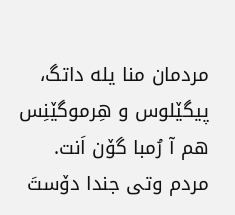مردمان منا یله داتگ، پیگێلوس و هِرموگێنِس هم آ رُمبا گۆن اَنت.
مردم وتی جندا دۆستَ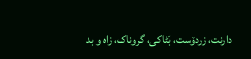دارنت، زردۆست، بَٹاکی، گروناک، زاه و بد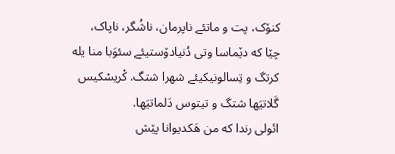کنۆک، پت و ماتئے ناپرمان، ناشُگر، ناپاک،
چێا که دێماسا وتی دُنیادۆستیئے سئوَبا منا یله کرتگ و تِسالونیکیئے شهرا شتگ. کْریسْکیس گَلاتیَها شتگ و تیتوس دَلماتیَها.
ائولی رندا که من هَکدیوانا پێش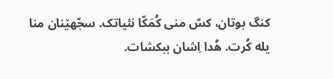کنگ بوتان، کسّ منی کُمَکّا نئیاتک. سجّهێنان منا یله کُرت. هُدا اِشان ببکشات.